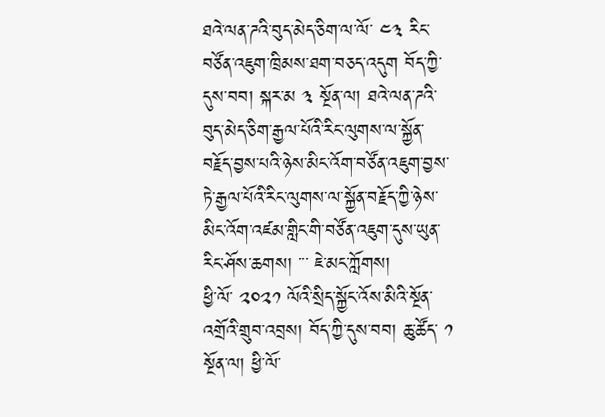ཐའེ་ལན་ཌའི་བུད་མེད་ཅིག་ལ་ལོ་ ༤༣ རིང་བཙོན་འཇུག་ཁྲིམས་ཐག་བཅད་འདུག བོད་ཀྱི་དུས་བབ། སྐར་མ ༣ སྔོན་ལ། ཐའེ་ལན་ཌའི་བུད་མེད་ཅིག་རྒྱལ་པོའི་རིང་ལུགས་ལ་སྐྱོན་བརྗོད་བྱས་པའི་ཉེས་མིང་འོག་བཙོན་འཇུག་བྱས་ཏེ་རྒྱལ་པོའི་རིང་ལུགས་ལ་སྐྱོན་བརྗོད་ཀྱི་ཉེས་མིང་འོག་འཛམ་གླིང་གི་བཙོན་འཇུག་དུས་ཡུན་རིང་ཤོས་ཆགས། ་་་ ཇེ་མང་ཀློགས།
ཕྱི་ལོ་ ༢༠༢༡ ལོའི་སྲིད་སྐྱོང་འོས་མིའི་སྔོན་འགྲོའི་གྲུབ་འབྲས། བོད་ཀྱི་དུས་བབ། ཆུ་ཚོད་ ༡ སྔོན་ལ། ཕྱི་ལོ་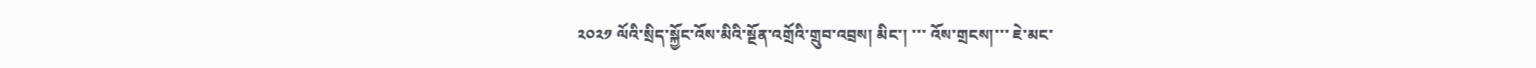༢༠༢༡ ལོའི་སྲིད་སྐྱོང་འོས་མིའི་སྔོན་འགྲོའི་གྲུབ་འབྲས། མིང་། ་་་ འོས་གྲངས།་་་ ཇེ་མང་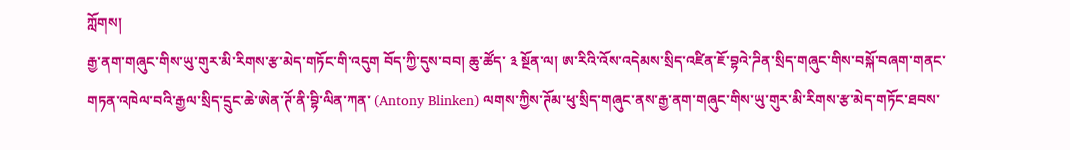ཀློགས།
རྒྱ་ནག་གཞུང་གིས་ཡུ་གུར་མི་རིགས་རྩ་མེད་གཏོང་གི་འདུག བོད་ཀྱི་དུས་བབ། ཆུ་ཚོད་ ༣ སྔོན་ལ། ཨ་རིའི་འོས་འདེམས་སྲིད་འཛིན་ཇོ་བྷའེ་ཌིན་སྲིད་གཞུང་གིས་བསྐོ་བཞག་གནང་གཏན་འཁེལ་བའི་རྒྱལ་སྲིད་དྲུང་ཆེ་ཨེན་ཊོ་ནི་བྷི་ལིན་ཀན་ (Antony Blinken) ལགས་ཀྱིས་ཊོམ་ཕུ་སྲིད་གཞུང་ནས་རྒྱ་ནག་གཞུང་གིས་ཡུ་གུར་མི་རིགས་རྩ་མེད་གཏོང་ཐབས་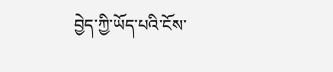བྱེད་ཀྱི་ཡོད་པའི་ངོས་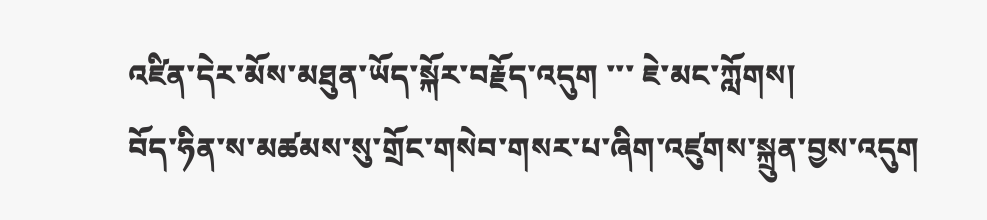འཛིན་དེར་མོས་མཐུན་ཡོད་སྐོར་བརྗོད་འདུག ་་་ ཇེ་མང་ཀློགས།
བོད་ཧིན་ས་མཚམས་སུ་གྲོང་གསེབ་གསར་པ་ཞིག་འཛུགས་སྐྲུན་བྱས་འདུག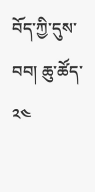བོད་ཀྱི་དུས་བབ། ཆུ་ཚོད་ ༢༤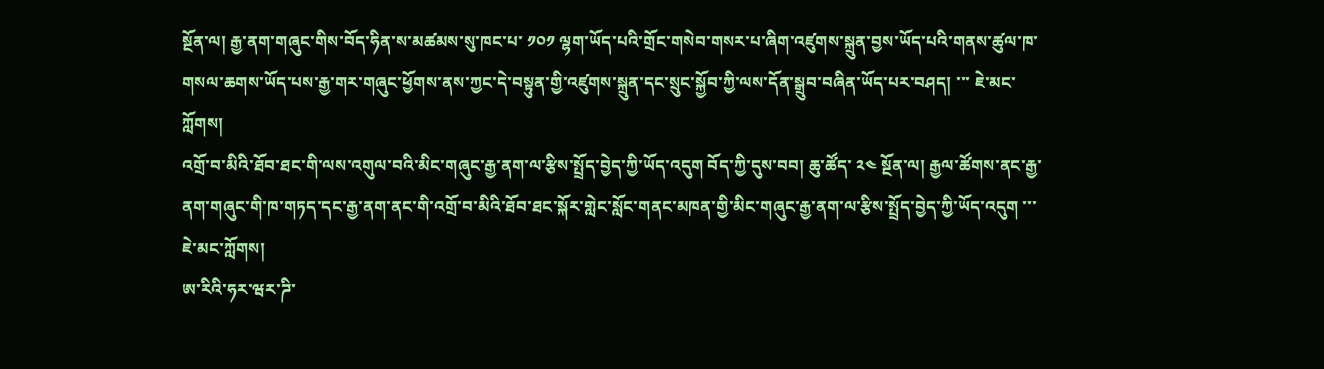སྔོན་ལ། རྒྱ་ནག་གཞུང་གིས་བོད་ཧིན་ས་མཚམས་སུ་ཁང་པ་ ༡༠༡ ལྷག་ཡོད་པའི་གྲོང་གསེབ་གསར་པ་ཞིག་འཛུགས་སྐྲུན་བྱས་ཡོད་པའི་གནས་ཚུལ་ཁ་གསལ་ཆགས་ཡོད་པས་རྒྱ་གར་གཞུང་ཕྱོགས་ནས་ཀྱང་དེ་བསྟུན་གྱི་འཛུགས་སྐྲུན་དང་སྲུང་སྐྱོབ་ཀྱི་ལས་དོན་སྒྲུབ་བཞིན་ཡོད་པར་བཤད། ་་་ ཇེ་མང་ཀློགས།
འགྲོ་བ་མིའི་ཐོབ་ཐང་གི་ལས་འགུལ་བའི་མིང་གཞུང་རྒྱ་ནག་ལ་རྩིས་སྤྲོད་བྱེད་ཀྱི་ཡོད་འདུག བོད་ཀྱི་དུས་བབ། ཆུ་ཚོད་ ༢༤ སྔོན་ལ། རྒྱལ་ཚོགས་ནང་རྒྱ་ནག་གཞུང་གི་ཁ་གཏད་དང་རྒྱ་ནག་ནང་གི་འགྲོ་བ་མིའི་ཐོབ་ཐང་སྐོར་གླེང་སློང་གནང་མཁན་གྱི་མིང་གཞུང་རྒྱ་ནག་ལ་རྩིས་སྤྲོད་བྱེད་ཀྱི་ཡོད་འདུག ་་་ ཇེ་མང་ཀློགས།
ཨ་རིའི་ཧར་ཝར་ཌི་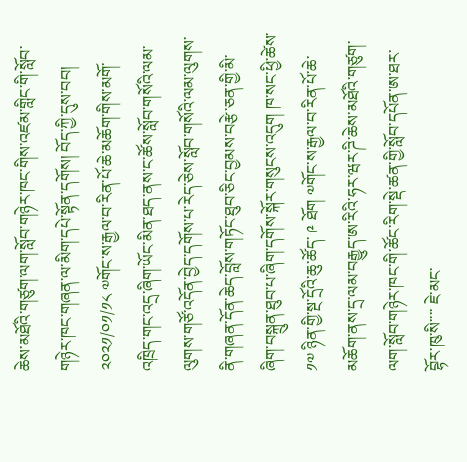ཆེས་མཐོའི་གཙུག་ལག་སློབ་གཉེར་ཁང་གིས་འཛམ་གླིང་གི་སློབ་གཉེར་ཁང་གཞན་ལ་མིག་དཔེ་སྟོན་དགོས། བོད་ཀྱི་དུས་བབ། ༢༠༢༡/༠༡/༡༨ ༧གོང་ས་རྒྱལ་བ་རིན་པོ་ཆེ་མཆོག་གིས་མགོ་འཁྲིད་གང་འདྲ་ཞིག་ཡོང་མིན་ཐད་ནས་ང་ཚོས་སློབ་གསོའི་ལམ་ལུགས་གཙོ་འདོན་བྱེད་དགོས་པ་རེད་ཅེས་སློབ་གསོའི་ལམ་ལུགས་ནི་གཞན་དོན་ཆེད་བློས་གཏོང་ཐུབ་ཅིང་བྱམས་བརྩེ་ཅན་གྱི་མི་ཞིག་བསྐྲུན་ཐུབ་པ་ཞིག་དགོས་སྐོར་གསུངས་འདུག ཁ་སང་ཕྱི་ཚེས་ ༡༧ ཉིན་གྱི་སྔ་དྲོའི་ཆུ་ཚོད་ ༩ ཐོག ༧གོང་ས་རྒྱལ་བ་རིན་པོ་ཆེ་མཆོག་ནས་དྲ་ལམ་བརྒྱུད་ཨ་རིའི་ཧར་ཝར་ཌི་ཆེས་མཐོའི་གཙུག་ལག་སློབ་གཉེར་ཁང་གི་ཚོང་རིག་སྡེ་ཚན་གྱི་སློབ་དཔོན་ཨ་ཐར་བྷོར་ཁུ་སི་་་་ ཇེ་མང་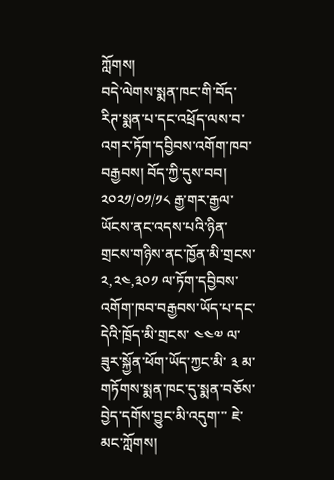ཀློགས།
བདེ་ལེགས་སྨན་ཁང་གི་བོད་རིཊ་སྨན་པ་དང་འཕྲོད་ལས་བ་འགར་ཏོག་དབྱིབས་འགོག་ཁབ་བརྒྱབས། བོད་ཀྱི་དུས་བབ། ༢༠༢༡/༠༡/༡༨ རྒྱ་གར་རྒྱལ་ཡོངས་ནང་འདས་པའི་ཉིན་གྲངས་གཉིས་ནང་ཁྱོན་མི་གྲངས་ ༢,༢༤,༣༠༡ ལ་ཏོག་དབྱིབས་འགོག་ཁབ་བརྒྱབས་ཡོད་པ་དང་དེའི་ཁྲོད་མི་གྲངས་ ༤༤༧ ལ་ཟུར་སྐྱོན་ཕོག་ཡོད་ཀྱང་མི་ ༣ མ་གཏོགས་སྨན་ཁང་དུ་སྨན་བཅོས་བྱེད་དགོས་བྱུང་མི་འདུག་་་ ཇེ་མང་ཀློགས།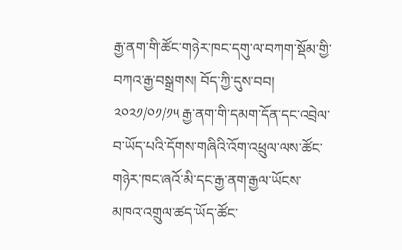རྒྱ་ནག་གི་ཚོང་གཉེར་ཁང་དགུ་ལ་བཀག་སྡོམ་གྱི་བཀའ་རྒྱ་བསྒྲགས། བོད་ཀྱི་དུས་བབ། ༢༠༢༡/༠༡/༡༥ རྒྱ་ནག་གི་དམག་དོན་དང་འབྲེལ་བ་ཡོད་པའི་དོགས་གཞིའི་འོག་འཕྲུལ་ལས་ཚོང་གཉེར་ཁང་ཞའོ་མི་དང་རྒྱ་ནག་རྒྱལ་ཡོངས་མཁའ་འགྲུལ་ཚད་ཡོད་ཚོང་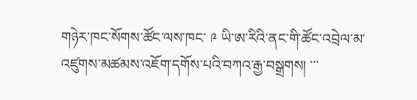གཉེར་ཁང་སོགས་ཚོང་ལས་ཁང་ ༩ ཡི་ཨ་རིའི་ནང་གི་ཚོང་འབྲེལ་མ་འཛུགས་མཚམས་འཇོག་དགོས་པའི་བཀའ་རྒྱ་བསྒྲགས། ་་་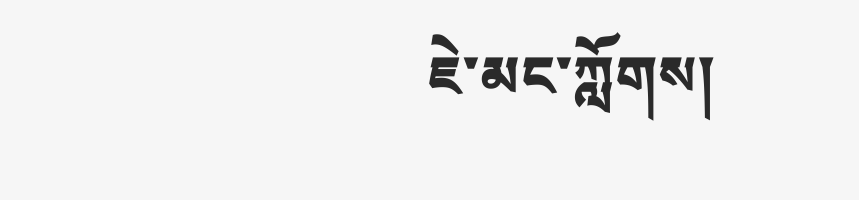ཇེ་མང་ཀློགས།